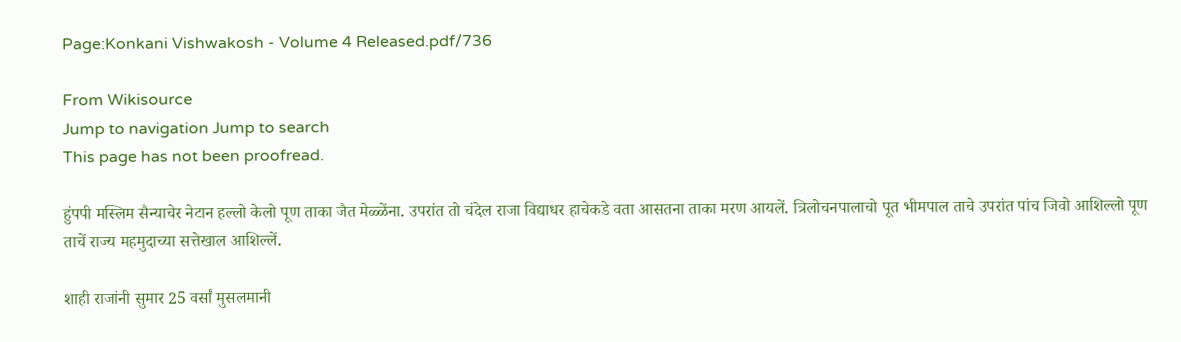Page:Konkani Vishwakosh - Volume 4 Released.pdf/736

From Wikisource
Jump to navigation Jump to search
This page has not been proofread.

हुंपपी मस्लिम सैन्याचेर नेटान हल्लो केलो पूण ताका जैत मेळ्ळेंना. उपरांत तो चंदेल राजा विद्याधर हाचेकडे वता आसतना ताका मरण आयलें. त्रिलोचनपालाचो पूत भीमपाल ताचे उपरांत पांच जिवो आशिल्लो पूण ताचें राज्य महमुदाच्या सत्तेखाल आशिल्लें.

शाही राजांनी सुमार 25 वर्सां मुसलमानी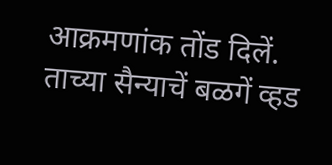आक्रमणांक तोंड दिलें. ताच्या सैन्याचें बळगें व्हड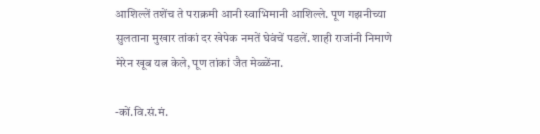आशिल्लें तशेंच ते पराक्रमी आनी स्वाभिमानी आशिल्ले. पूण गझनीच्या सुलताना मुखार तांकां दर खेपेक नमतें घेवंचें पडलें. शाही राजांनी निमाणे मेरेन खूब यत्न केले, पूण तांकां जैत मेळ्ळेंना.

-कों.वि.सं.मं.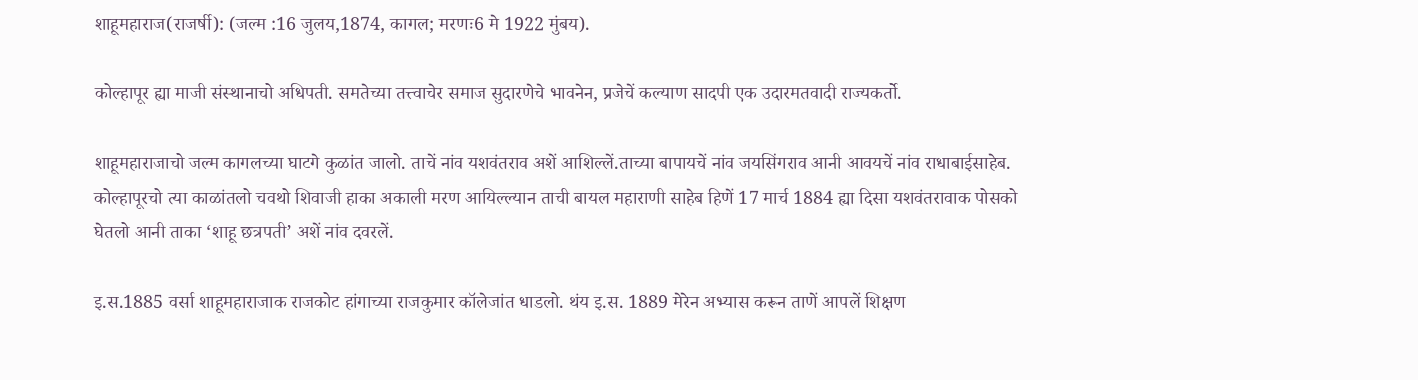शाहूमहाराज(राजर्षी): (जल्म :16 जुलय,1874, कागल; मरणः6 मे 1922 मुंबय).

कोल्हापूर ह्या माजी संस्थानाचो अधिपती. समतेच्या तत्त्वाचेर समाज सुदारणेचे भावनेन, प्रजेचें कल्याण सादपी एक उदारमतवादी राज्यकर्तो.

शाहूमहाराजाचो जल्म कागलच्या घाटगे कुळांत जालो. ताचें नांव यशवंतराव अशें आशिल्लें.ताच्या बापायचें नांव जयसिंगराव आनी आवयचें नांव राधाबाईसाहेब. कोल्हापूरचो त्या काळांतलो चवथो शिवाजी हाका अकाली मरण आयिल्ल्यान ताची बायल महाराणी साहेब हिणें 17 मार्च 1884 ह्या दिसा यशवंतरावाक पोसको घेतलो आनी ताका ‘शाहू छत्रपती’ अशें नांव दवरलें.

इ.स.1885 वर्सा शाहूमहाराजाक राजकोट हांगाच्या राजकुमार कॉलेजांत धाडलो. थंय इ.स. 1889 मेरेन अभ्यास करून ताणें आपलें शिक्षण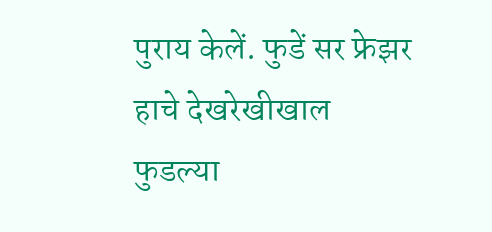पुराय केलें. फुडें सर फ्रेझर हाचे देखरेखीखाल फुडल्या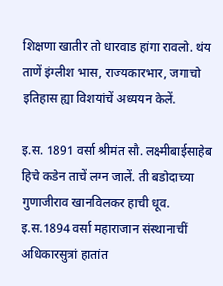शिक्षणा खातीर तो धारवाड हांगा रावलो. थंय ताणें इंग्लीश भास, राज्यकारभार, जगाचो इतिहास ह्या विशयांचें अध्ययन केलें.

इ.स. 1891 वर्सा श्रीमंत सौ. लक्ष्मीबाईसाहेब हिचे कडेन ताचें लग्न जालें. ती बडोदाच्या गुणाजीराव खानविलकर हाची धूव. इ.स.1894 वर्सा महाराजान संस्थानाचीं अधिकारसुत्रां हातांत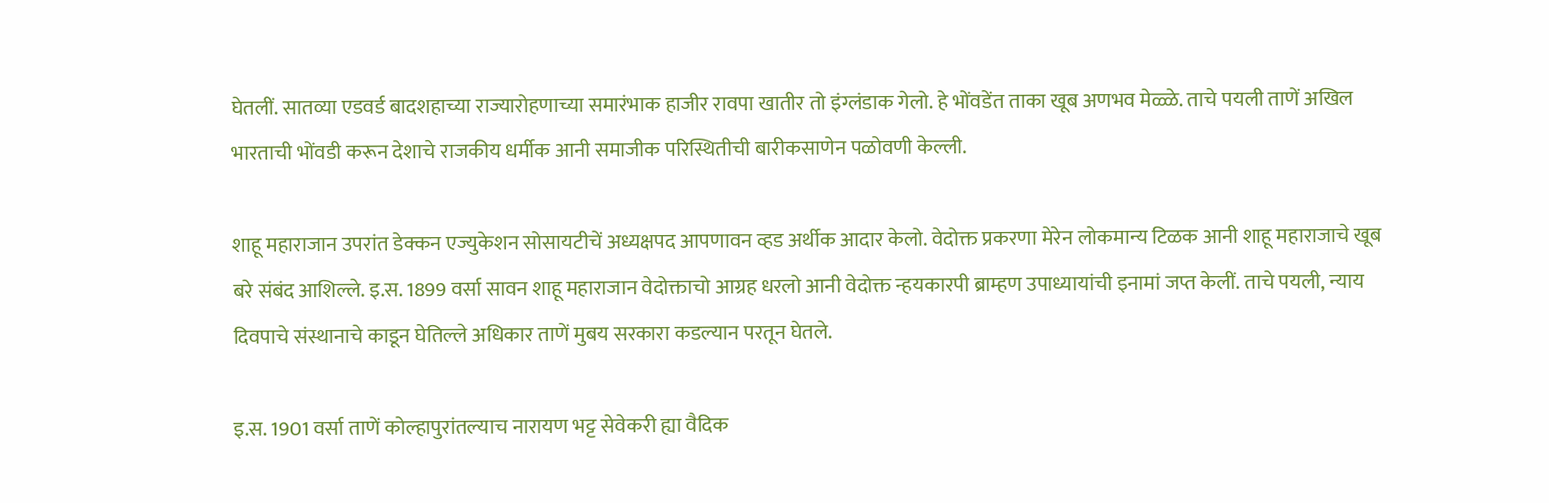घेतलीं. सातव्या एडवर्ड बादशहाच्या राज्यारोहणाच्या समारंभाक हाजीर रावपा खातीर तो इंग्लंडाक गेलो. हे भोंवडेंत ताका खूब अणभव मेळ्ळे. ताचे पयली ताणें अखिल भारताची भोंवडी करून देशाचे राजकीय धर्मीक आनी समाजीक परिस्थितीची बारीकसाणेन पळोवणी केल्ली.

शाहू महाराजान उपरांत डेक्कन एज्युकेशन सोसायटीचें अध्यक्षपद आपणावन व्हड अर्थीक आदार केलो. वेदोक्त प्रकरणा मेरेन लोकमान्य टिळक आनी शाहू महाराजाचे खूब बरे संबंद आशिल्ले. इ.स. 1899 वर्सा सावन शाहू महाराजान वेदोक्ताचो आग्रह धरलो आनी वेदोक्त न्हयकारपी ब्राम्हण उपाध्यायांची इनामां जप्त केलीं. ताचे पयली, न्याय दिवपाचे संस्थानाचे काडून घेतिल्ले अधिकार ताणें मुबय सरकारा कडल्यान परतून घेतले.

इ.स. 1901 वर्सा ताणें कोल्हापुरांतल्याच नारायण भट्ट सेवेकरी ह्या वैदिक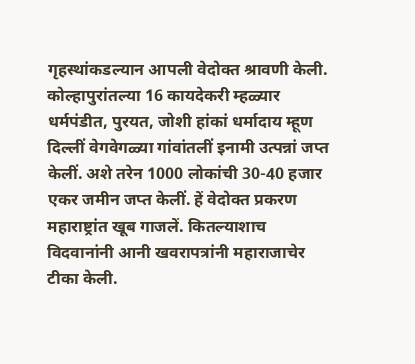गृहस्थांकडल्यान आपली वेदोक्त श्रावणी केली. कोल्हापुरांतल्या 16 कायदेकरी म्हळ्यार धर्मपंडीत, पुरयत, जोशी हांकां धर्मादाय म्हूण दिल्लीं वेगवेगळ्या गांवांतलीं इनामी उत्पन्नां जप्त केलीं. अशे तरेन 1000 लोकांची 30-40 हजार एकर जमीन जप्त केलीं. हें वेदोक्त प्रकरण महाराष्ट्रांत खूब गाजलें. कितल्याशाच विदवानांनी आनी खवरापत्रांनी महाराजाचेर टीका केली.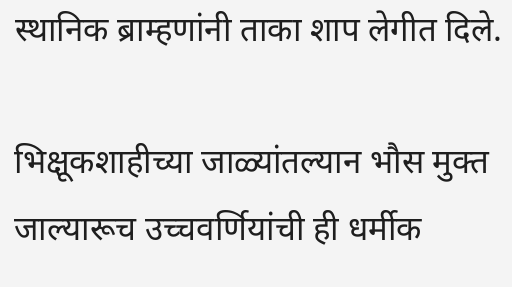स्थानिक ब्राम्हणांनी ताका शाप लेगीत दिले.

भिक्षूकशाहीच्या जाळ्यांतल्यान भौस मुक्त जाल्यारूच उच्चवर्णियांची ही धर्मीक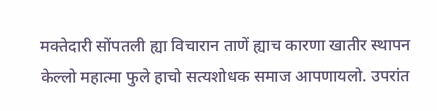मक्तेदारी सोंपतली ह्या विचारान ताणें ह्याच कारणा खातीर स्थापन केल्लो महात्मा फुले हाचो सत्यशोधक समाज आपणायलो. उपरांत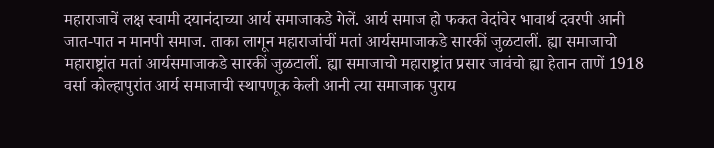महाराजाचें लक्ष स्वामी दयानंदाच्या आर्य समाजाकडे गेलें. आर्य समाज हो फकत वेदांचेर भावार्थ दवरपी आनी जात-पात न मानपी समाज. ताका लागून महाराजांचीं मतां आर्यसमाजाकडे सारकीं जुळटालीं. ह्या समाजाचो महाराष्ट्रांत मतां आर्यसमाजाकडे सारकीं जुळटालीं. ह्या समाजाचो महाराष्ट्रांत प्रसार जावंचो ह्या हेतान ताणें 1918 वर्सा कोल्हापुरांत आर्य समाजाची स्थापणूक केली आनी त्या समाजाक पुराय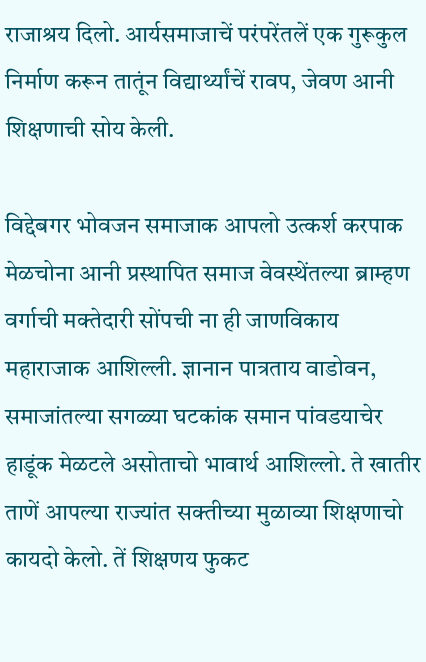राजाश्रय दिलो. आर्यसमाजाचें परंपरेंतलें एक गुरूकुल निर्माण करून तातूंन विद्यार्थ्यांचें रावप, जेवण आनी शिक्षणाची सोय केली.

विद्देबगर भोवजन समाजाक आपलो उत्कर्श करपाक मेळचोना आनी प्रस्थापित समाज वेवस्थेंतल्या ब्राम्हण वर्गाची मक्तेदारी सोंपची ना ही जाणविकाय महाराजाक आशिल्ली. ज्ञानान पात्रताय वाडोवन, समाजांतल्या सगळ्या घटकांक समान पांवडयाचेर हाडूंक मेळटले असोताचो भावार्थ आशिल्लो. ते खातीर ताणें आपल्या राज्यांत सक्तीच्या मुळाव्या शिक्षणाचो कायदो केलो. तें शिक्षणय फुकट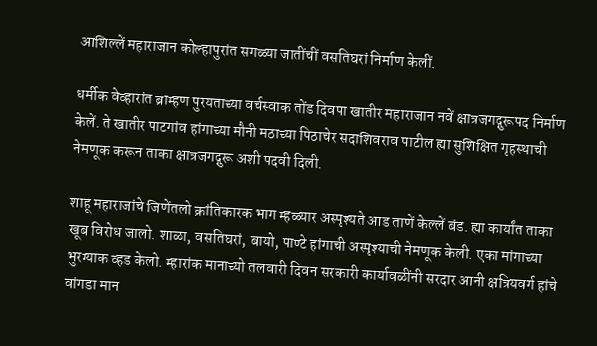आशिल्लें महाराजान कोल्हापुरांत सगळ्या जातींचीं वसतिघरां निर्माण केलीं.

धर्मीक वेव्हारांत ब्राम्हण पुरयताच्या वर्चस्वाक तोंड दिवपा खातीर महाराजान नवें क्षात्रजगद्गुरूपद निर्माण केलें. ते खातीर पाटगांव हांगाच्या मौनी मठाच्या पिठाचेर सदाशिवराव पाटील ह्या सुशिक्षित गृहस्थाची नेमणूक करून ताका क्षात्रजगद्गुरू अशी पदवी दिली.

शाहू महाराजांचे जिणेंतलो क्रांतिकारक भाग म्हळ्यार अस्पृश्यते आड ताणें केल्लें बंड. ह्या कार्यांत ताका खूब विरोध जालो. शाळा, वसतिघरां, बायो, पाण्टे हांगाची अस्पृश्याची नेमणूक केली. एका मांगाच्या भुरग्याक व्हड केलो. म्हारांक मानाच्यो तलवारी दिवन सरकारी कार्यावळींनी सरदार आनी क्षत्रियवर्ग हांचे वांगडा मान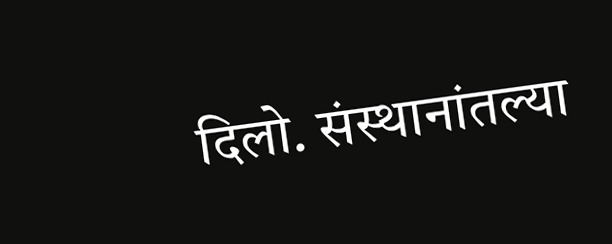दिलो. संस्थानांतल्या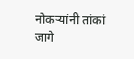नोकऱ्यांनी तांकां जागे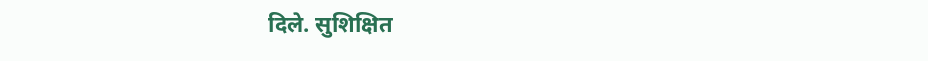दिले. सुशिक्षित